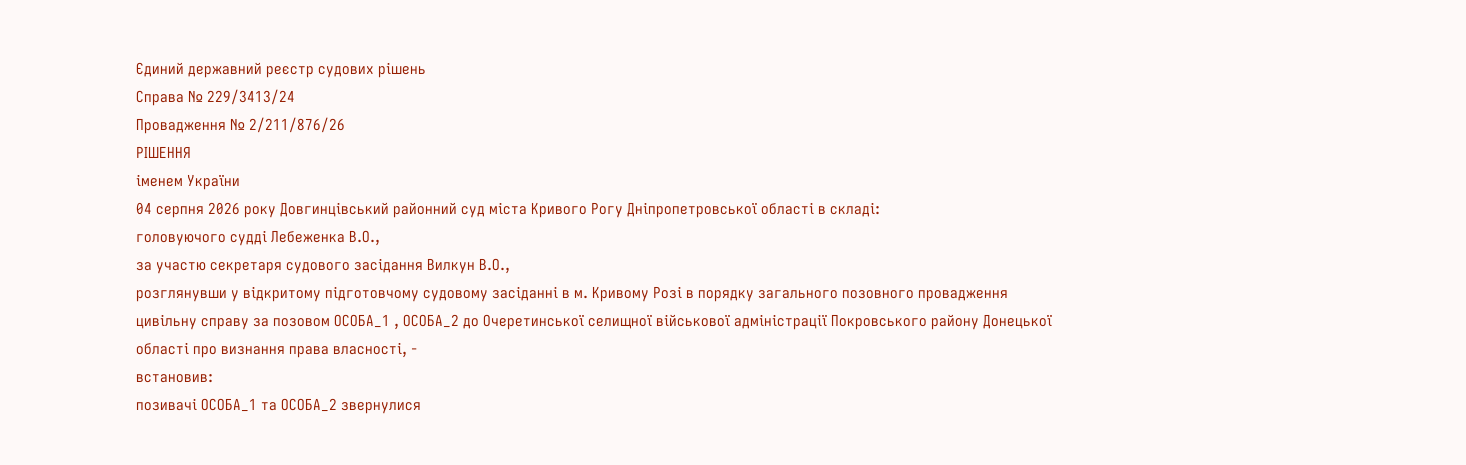Єдиний державний реєстр судових рішень
Справа № 229/3413/24
Провадження № 2/211/876/26
РІШЕННЯ
іменем України
04 серпня 2026 року Довгинцівський районний суд міста Кривого Рогу Дніпропетровської області в складі:
головуючого судді Лебеженка В.О.,
за участю секретаря судового засідання Вилкун В.О.,
розглянувши у відкритому підготовчому судовому засіданні в м. Кривому Розі в порядку загального позовного провадження цивільну справу за позовом ОСОБА_1 , ОСОБА_2 до Очеретинської селищної військової адміністрації Покровського району Донецької області про визнання права власності, -
встановив:
позивачі ОСОБА_1 та ОСОБА_2 звернулися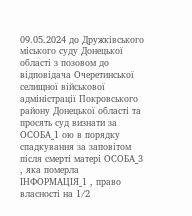09.05.2024 до Дружківського міського суду Донецької області з позовом до відповідача Очеретинської селищної військової адміністрації Покровського району Донецької області та просять суд визнати за ОСОБА_1 ою в порядку спадкування за заповітом після смерті матері ОСОБА_3 , яка померла ІНФОРМАЦІЯ_1 , право власності на 1/2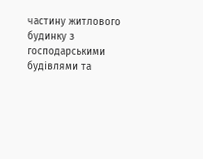частину житлового будинку з господарськими будівлями та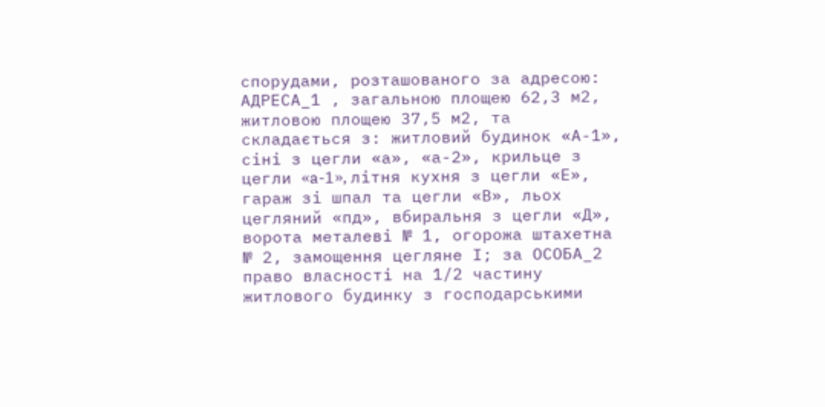спорудами, розташованого за адресою: АДРЕСА_1 , загальною площею 62,3 м2, житловою площею 37,5 м2, та складається з: житловий будинок «А-1», сіні з цегли «а», «а-2», крильце з цегли «a-1», літня кухня з цегли «Е», гараж зі шпал та цегли «В», льох цегляний «пд», вбиральня з цегли «Д», ворота металеві № 1, огорожа штахетна № 2, замощення цегляне І; за ОСОБА_2 право власності на 1/2 частину житлового будинку з господарськими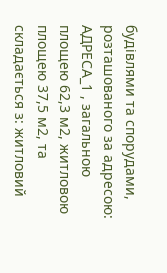будівлями та спорудами, розташованого за адресою: АДРЕСА_1 , загальною площею 62,3 м2, житловою площею 37,5 м2, та складається з: житловий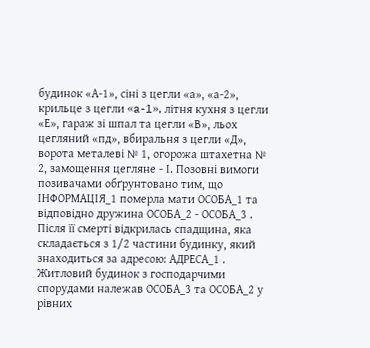будинок «А-1», сіні з цегли «а», «а-2», крильце з цегли «a-1», літня кухня з цегли «Е», гараж зі шпал та цегли «В», льох цегляний «пд», вбиральня з цегли «Д», ворота металеві № 1, огорожа штахетна № 2, замощення цегляне - І. Позовні вимоги позивачами обґрунтовано тим, що ІНФОРМАЦІЯ_1 померла мати ОСОБА_1 та відповідно дружина ОСОБА_2 - ОСОБА_3 . Після її смерті відкрилась спадщина, яка складається з 1/2 частини будинку, який знаходиться за адресою: АДРЕСА_1 . Житловий будинок з господарчими спорудами належав ОСОБА_3 та ОСОБА_2 у рівних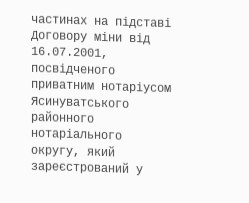частинах на підставі Договору міни від 16.07.2001, посвідченого приватним нотаріусом Ясинуватського районного нотаріального округу, який зареєстрований у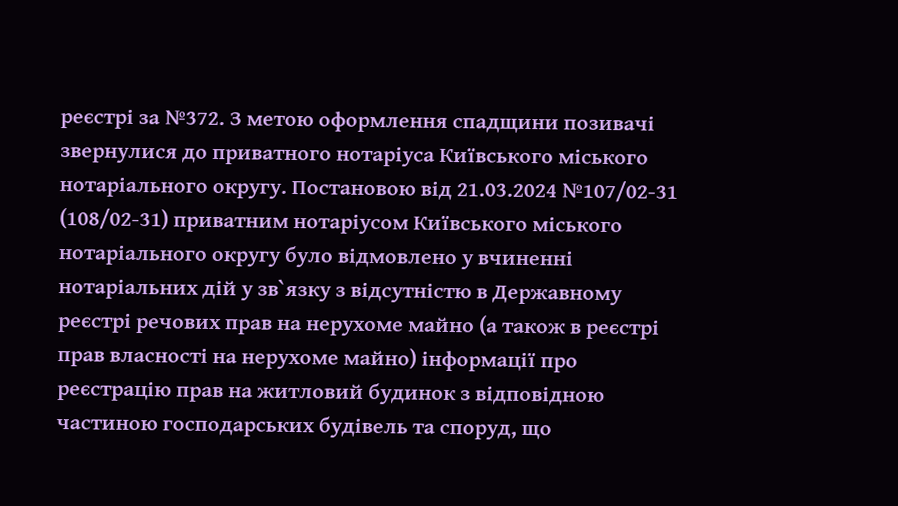реєстрі за №372. З метою оформлення спадщини позивачі звернулися до приватного нотаріуса Київського міського нотаріального округу. Постановою від 21.03.2024 №107/02-31 (108/02-31) приватним нотаріусом Київського міського нотаріального округу було відмовлено у вчиненні нотаріальних дій у зв`язку з відсутністю в Державному реєстрі речових прав на нерухоме майно (а також в реєстрі прав власності на нерухоме майно) інформації про реєстрацію прав на житловий будинок з відповідною частиною господарських будівель та споруд, що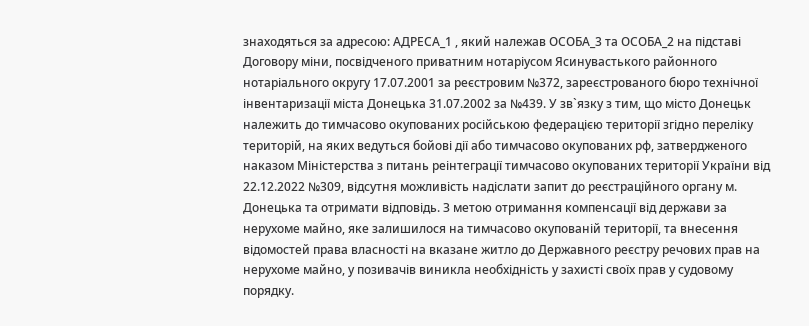знаходяться за адресою: АДРЕСА_1 , який належав ОСОБА_3 та ОСОБА_2 на підставі Договору міни, посвідченого приватним нотаріусом Ясинувастького районного нотаріального округу 17.07.2001 за реєстровим №372, зареєстрованого бюро технічної інвентаризації міста Донецька 31.07.2002 за №439. У зв`язку з тим, що місто Донецьк належить до тимчасово окупованих російською федерацією території згідно переліку територій, на яких ведуться бойові дії або тимчасово окупованих рф, затвердженого наказом Міністерства з питань реінтеграції тимчасово окупованих території України від 22.12.2022 №309, відсутня можливість надіслати запит до реєстраційного органу м. Донецька та отримати відповідь. З метою отримання компенсації від держави за нерухоме майно, яке залишилося на тимчасово окупованій території, та внесення відомостей права власності на вказане житло до Державного реєстру речових прав на нерухоме майно, у позивачів виникла необхідність у захисті своїх прав у судовому порядку.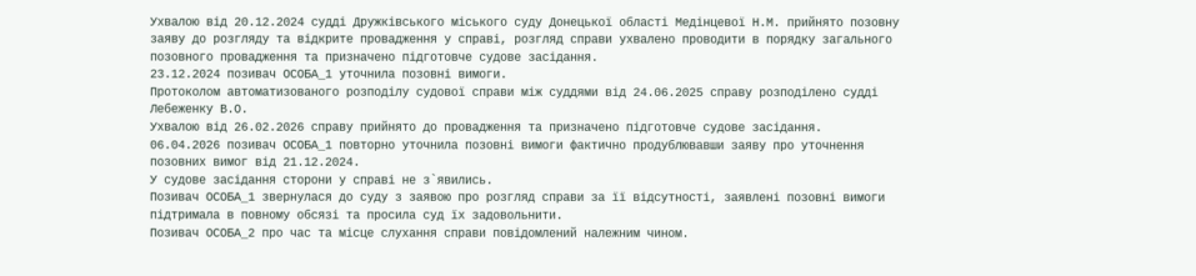Ухвалою від 20.12.2024 судді Дружківського міського суду Донецької області Медінцевої Н.М. прийнято позовну заяву до розгляду та відкрите провадження у справі, розгляд справи ухвалено проводити в порядку загального позовного провадження та призначено підготовче судове засідання.
23.12.2024 позивач ОСОБА_1 уточнила позовні вимоги.
Протоколом автоматизованого розподілу судової справи між суддями від 24.06.2025 справу розподілено судді Лебеженку В.О.
Ухвалою від 26.02.2026 справу прийнято до провадження та призначено підготовче судове засідання.
06.04.2026 позивач ОСОБА_1 повторно уточнила позовні вимоги фактично продублювавши заяву про уточнення позовних вимог від 21.12.2024.
У судове засідання сторони у справі не з`явились.
Позивач ОСОБА_1 звернулася до суду з заявою про розгляд справи за її відсутності, заявлені позовні вимоги підтримала в повному обсязі та просила суд їх задовольнити.
Позивач ОСОБА_2 про час та місце слухання справи повідомлений належним чином.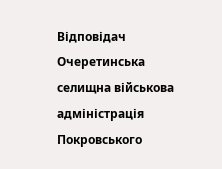Відповідач Очеретинська селищна військова адміністрація Покровського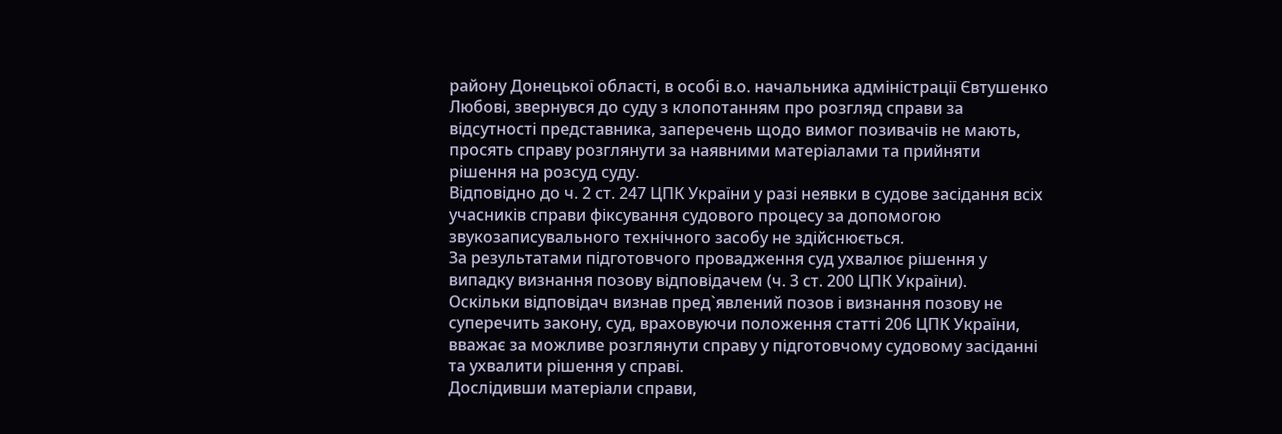району Донецької області, в особі в.о. начальника адміністрації Євтушенко Любові, звернувся до суду з клопотанням про розгляд справи за відсутності представника, заперечень щодо вимог позивачів не мають, просять справу розглянути за наявними матеріалами та прийняти рішення на розсуд суду.
Відповідно до ч. 2 ст. 247 ЦПК України у разі неявки в судове засідання всіх учасників справи фіксування судового процесу за допомогою звукозаписувального технічного засобу не здійснюється.
За результатами підготовчого провадження суд ухвалює рішення у випадку визнання позову відповідачем (ч. 3 ст. 200 ЦПК України).
Оскільки відповідач визнав пред`явлений позов і визнання позову не суперечить закону, суд, враховуючи положення статті 206 ЦПК України, вважає за можливе розглянути справу у підготовчому судовому засіданні та ухвалити рішення у справі.
Дослідивши матеріали справи,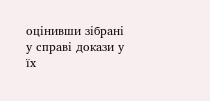оцінивши зібрані у справі докази у їх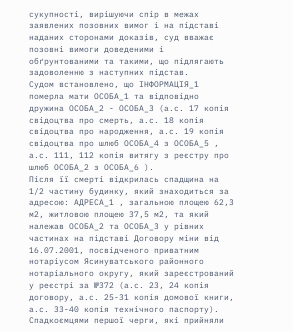сукупності, вирішуючи спір в межах заявлених позовних вимог і на підставі наданих сторонами доказів, суд вважає позовні вимоги доведеними і обґрунтованими та такими, що підлягають задоволенню з наступних підстав.
Судом встановлено, що ІНФОРМАЦІЯ_1 померла мати ОСОБА_1 та відповідно дружина ОСОБА_2 - ОСОБА_3 (а.с. 17 копія свідоцтва про смерть, а.с. 18 копія свідоцтва про народження, а.с. 19 копія свідоцтва про шлюб ОСОБА_4 з ОСОБА_5 , а.с. 111, 112 копія витягу з реєстру про шлюб ОСОБА_2 з ОСОБА_6 ).
Після її смерті відкрилась спадщина на 1/2 частину будинку, який знаходиться за адресою: АДРЕСА_1 , загальною площею 62,3 м2, житловою площею 37,5 м2, та який належав ОСОБА_2 та ОСОБА_3 у рівних частинах на підставі Договору міни від 16.07.2001, посвідченого приватним нотаріусом Ясинуватського районного нотаріального округу, який зареєстрований у реєстрі за №372 (а.с. 23, 24 копія договору, а.с. 25-31 копія домової книги, а.с. 33-40 копія технічного паспорту).
Спадкоємцями першої черги, які прийняли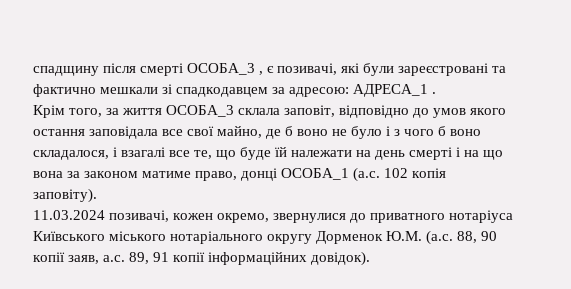спадщину після смерті ОСОБА_3 , є позивачі, які були зареєстровані та фактично мешкали зі спадкодавцем за адресою: АДРЕСА_1 .
Крім того, за життя ОСОБА_3 склала заповіт, відповідно до умов якого остання заповідала все свої майно, де б воно не було і з чого б воно складалося, і взагалі все те, що буде їй належати на день смерті і на що вона за законом матиме право, донці ОСОБА_1 (а.с. 102 копія заповіту).
11.03.2024 позивачі, кожен окремо, звернулися до приватного нотаріуса Київського міського нотаріального округу Дорменок Ю.М. (а.с. 88, 90 копії заяв, а.с. 89, 91 копії інформаційних довідок).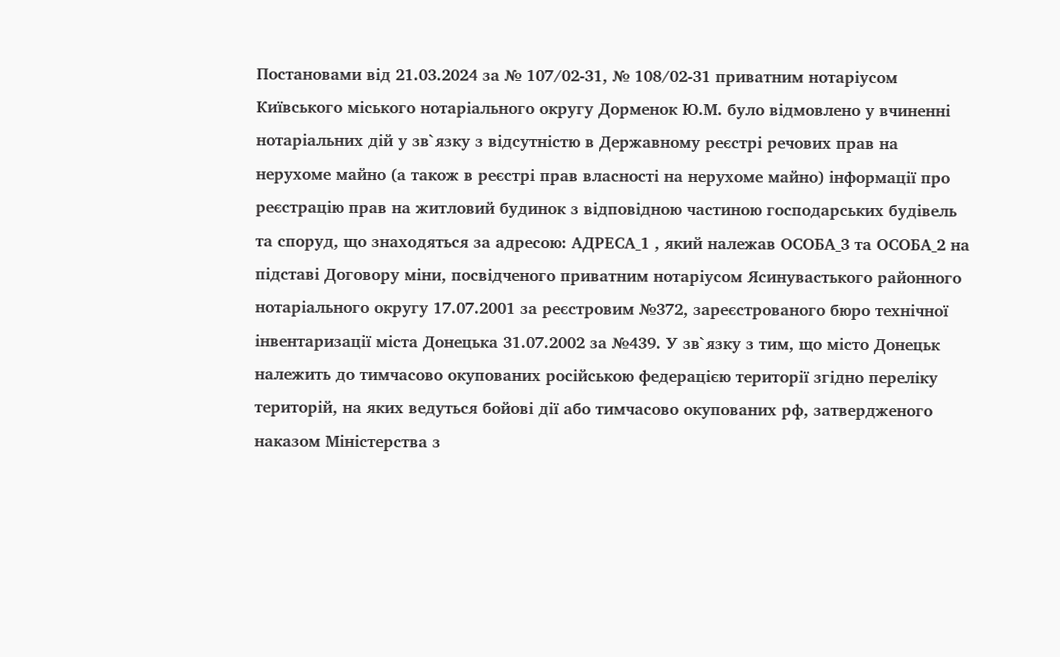Постановами від 21.03.2024 за № 107/02-31, № 108/02-31 приватним нотаріусом Київського міського нотаріального округу Дорменок Ю.М. було відмовлено у вчиненні нотаріальних дій у зв`язку з відсутністю в Державному реєстрі речових прав на нерухоме майно (а також в реєстрі прав власності на нерухоме майно) інформації про реєстрацію прав на житловий будинок з відповідною частиною господарських будівель та споруд, що знаходяться за адресою: АДРЕСА_1 , який належав ОСОБА_3 та ОСОБА_2 на підставі Договору міни, посвідченого приватним нотаріусом Ясинувастького районного нотаріального округу 17.07.2001 за реєстровим №372, зареєстрованого бюро технічної інвентаризації міста Донецька 31.07.2002 за №439. У зв`язку з тим, що місто Донецьк належить до тимчасово окупованих російською федерацією території згідно переліку територій, на яких ведуться бойові дії або тимчасово окупованих рф, затвердженого наказом Міністерства з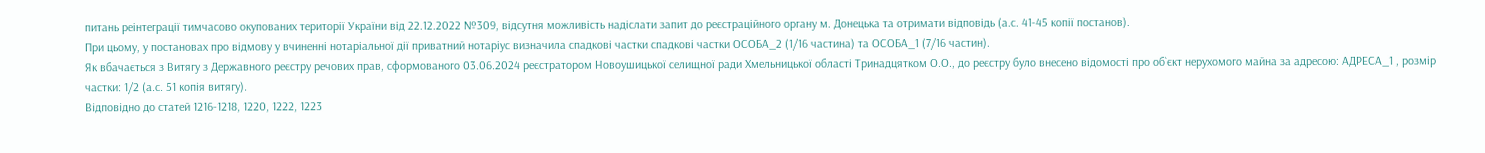питань реінтеграції тимчасово окупованих території України від 22.12.2022 №309, відсутня можливість надіслати запит до реєстраційного органу м. Донецька та отримати відповідь (а.с. 41-45 копії постанов).
При цьому, у постановах про відмову у вчиненні нотаріальної дії приватний нотаріус визначила спадкові частки спадкові частки ОСОБА_2 (1/16 частина) та ОСОБА_1 (7/16 частин).
Як вбачається з Витягу з Державного реєстру речових прав, сформованого 03.06.2024 реєстратором Новоушицької селищної ради Хмельницької області Тринадцятком О.О., до реєстру було внесено відомості про об`єкт нерухомого майна за адресою: АДРЕСА_1 , розмір частки: 1/2 (а.с. 51 копія витягу).
Відповідно до статей 1216-1218, 1220, 1222, 1223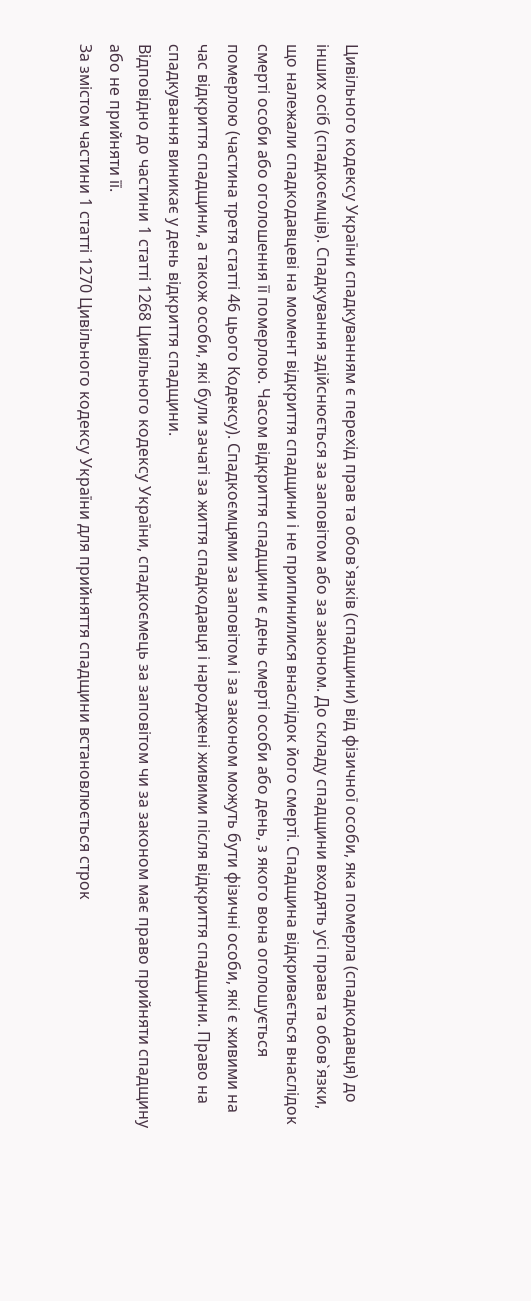Цивільного кодексу України спадкуванням є перехід прав та обов`язків (спадщини) від фізичної особи, яка померла (спадкодавця) до інших осіб (спадкоємців). Спадкування здійснюється за заповітом або за законом. До складу спадщини входять усі права та обов`язки, що належали спадкодавцеві на момент відкриття спадщини і не припинилися внаслідок його смерті. Спадщина відкривається внаслідок смерті особи або оголошення її померлою. Часом відкриття спадщини є день смерті особи або день, з якого вона оголошується померлою (частина третя статті 46 цього Кодексу). Спадкоємцями за заповітом і за законом можуть бути фізичні особи, які є живими на час відкриття спадщини, а також особи, які були зачаті за життя спадкодавця і народжені живими після відкриття спадщини. Право на спадкування виникає у день відкриття спадщини.
Відповідно до частини 1 статті 1268 Цивільного кодексу України, спадкоємець за заповітом чи за законом має право прийняти спадщину або не прийняти її.
За змістом частини 1 статті 1270 Цивільного кодексу України для прийняття спадщини встановлюється строк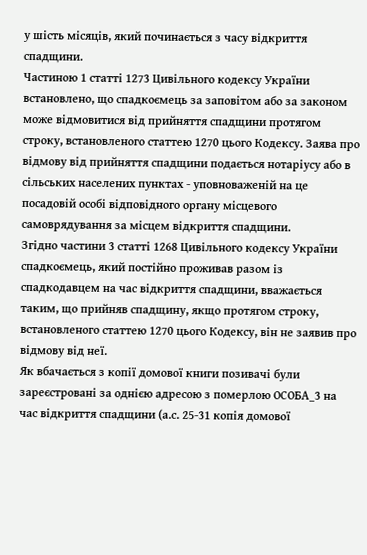у шість місяців, який починається з часу відкриття спадщини.
Частиною 1 статті 1273 Цивільного кодексу України встановлено, що спадкоємець за заповітом або за законом може відмовитися від прийняття спадщини протягом строку, встановленого статтею 1270 цього Кодексу. Заява про відмову від прийняття спадщини подається нотаріусу або в сільських населених пунктах - уповноваженій на це посадовій особі відповідного органу місцевого самоврядування за місцем відкриття спадщини.
Згідно частини 3 статті 1268 Цивільного кодексу України спадкоємець, який постійно проживав разом із спадкодавцем на час відкриття спадщини, вважається таким, що прийняв спадщину, якщо протягом строку, встановленого статтею 1270 цього Кодексу, він не заявив про відмову від неї.
Як вбачається з копії домової книги позивачі були зареєстровані за однією адресою з померлою ОСОБА_3 на час відкриття спадщини (а.с. 25-31 копія домової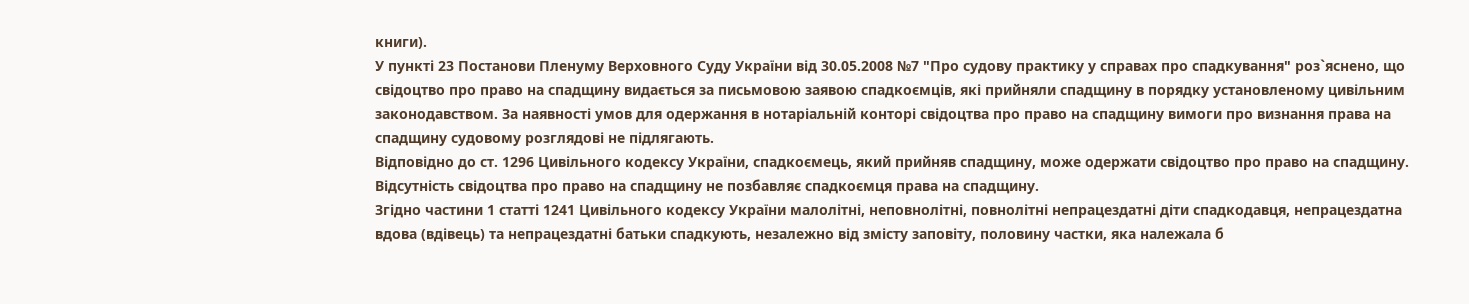книги).
У пункті 23 Постанови Пленуму Верховного Суду України від 30.05.2008 №7 "Про судову практику у справах про спадкування" роз`яснено, що свідоцтво про право на спадщину видається за письмовою заявою спадкоємців, які прийняли спадщину в порядку установленому цивільним законодавством. За наявності умов для одержання в нотаріальній конторі свідоцтва про право на спадщину вимоги про визнання права на спадщину судовому розглядові не підлягають.
Відповідно до ст. 1296 Цивільного кодексу України, спадкоємець, який прийняв спадщину, може одержати свідоцтво про право на спадщину. Відсутність свідоцтва про право на спадщину не позбавляє спадкоємця права на спадщину.
Згідно частини 1 статті 1241 Цивільного кодексу України малолітні, неповнолітні, повнолітні непрацездатні діти спадкодавця, непрацездатна вдова (вдівець) та непрацездатні батьки спадкують, незалежно від змісту заповіту, половину частки, яка належала б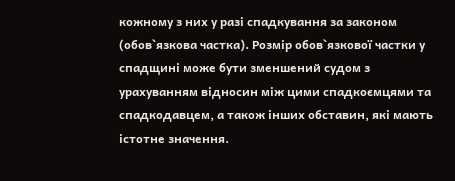кожному з них у разі спадкування за законом (обов`язкова частка). Розмір обов`язкової частки у спадщині може бути зменшений судом з урахуванням відносин між цими спадкоємцями та спадкодавцем, а також інших обставин, які мають істотне значення.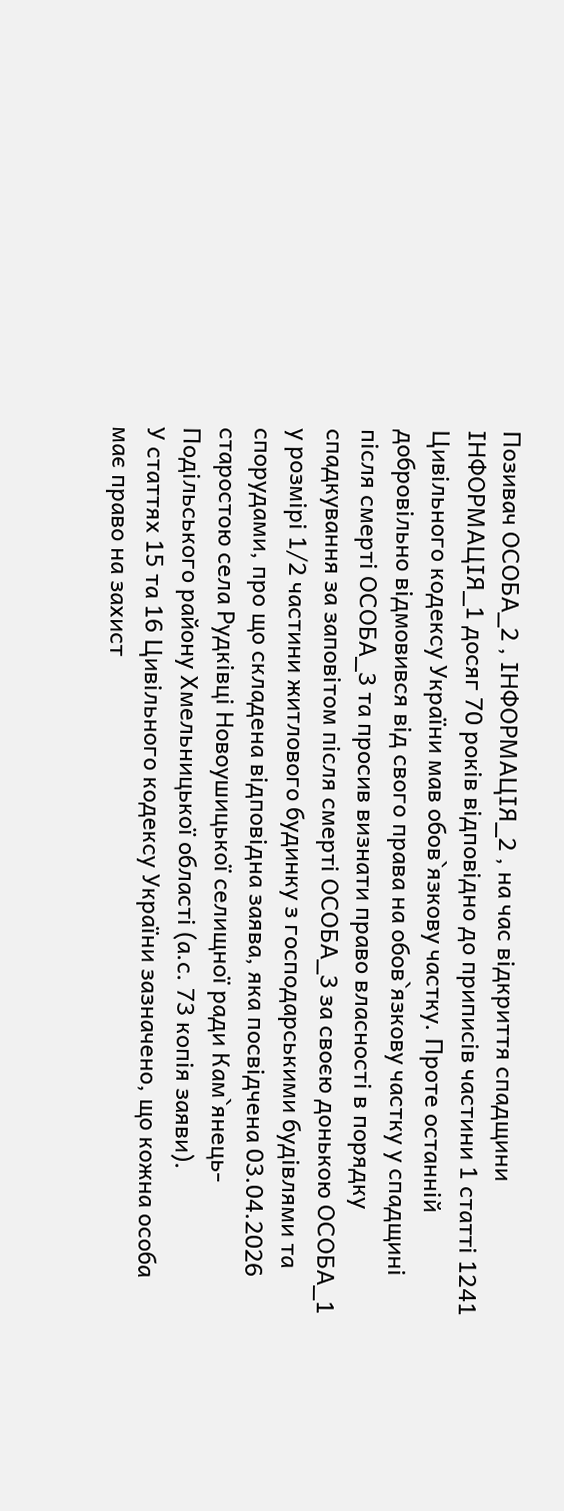Позивач ОСОБА_2 , ІНФОРМАЦІЯ_2 , на час відкриття спадщини ІНФОРМАЦІЯ_1 досяг 70 років відповідно до приписів частини 1 статті 1241 Цивільного кодексу України мав обов`язкову частку. Проте останній добровільно відмовився від свого права на обов`язкову частку у спадщині після смерті ОСОБА_3 та просив визнати право власності в порядку спадкування за заповітом після смерті ОСОБА_3 за своєю донькою ОСОБА_1 у розмірі 1/2 частини житлового будинку з господарськими будівлями та спорудами, про що складена відповідна заява, яка посвідчена 03.04.2026 старостою села Рудківці Новоушицької селищної ради Кам`янець-Подільського району Хмельницької області (а.с. 73 копія заяви).
У статтях 15 та 16 Цивільного кодексу України зазначено, що кожна особа має право на захист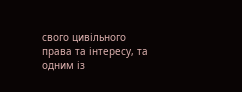свого цивільного права та інтересу, та одним із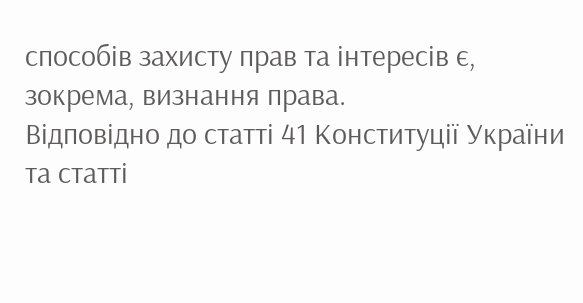способів захисту прав та інтересів є, зокрема, визнання права.
Відповідно до статті 41 Конституції України та статті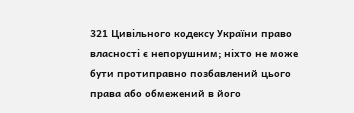321 Цивільного кодексу України право власності є непорушним; ніхто не може бути протиправно позбавлений цього права або обмежений в його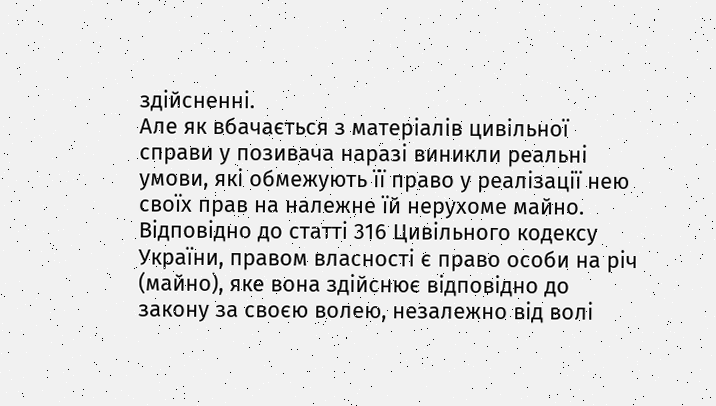здійсненні.
Але як вбачається з матеріалів цивільної справи у позивача наразі виникли реальні умови, які обмежують її право у реалізації нею своїх прав на належне їй нерухоме майно.
Відповідно до статті 316 Цивільного кодексу України, правом власності є право особи на річ (майно), яке вона здійснює відповідно до закону за своєю волею, незалежно від волі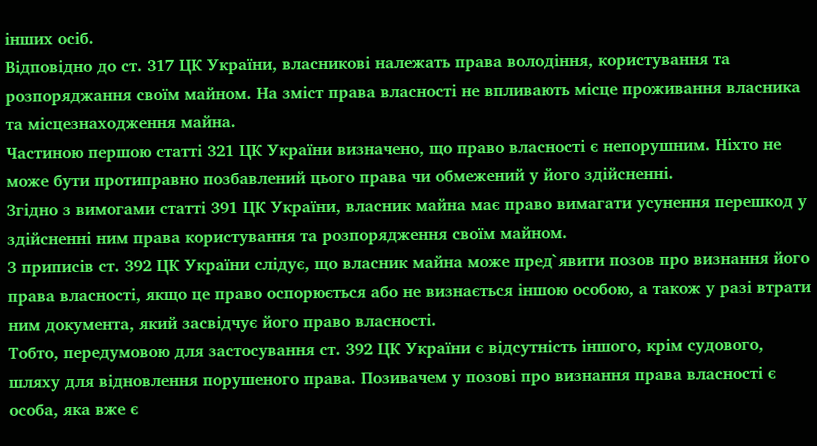інших осіб.
Відповідно до ст. 317 ЦК України, власникові належать права володіння, користування та розпоряджання своїм майном. На зміст права власності не впливають місце проживання власника та місцезнаходження майна.
Частиною першою статті 321 ЦК України визначено, що право власності є непорушним. Ніхто не може бути протиправно позбавлений цього права чи обмежений у його здійсненні.
Згідно з вимогами статті 391 ЦК України, власник майна має право вимагати усунення перешкод у здійсненні ним права користування та розпорядження своїм майном.
З приписів ст. 392 ЦК України слідує, що власник майна може пред`явити позов про визнання його права власності, якщо це право оспорюється або не визнається іншою особою, а також у разі втрати ним документа, який засвідчує його право власності.
Тобто, передумовою для застосування ст. 392 ЦК України є відсутність іншого, крім судового, шляху для відновлення порушеного права. Позивачем у позові про визнання права власності є особа, яка вже є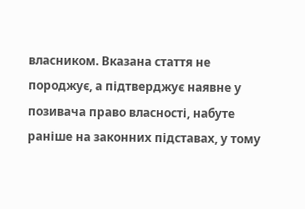власником. Вказана стаття не породжує, а підтверджує наявне у позивача право власності, набуте раніше на законних підставах, у тому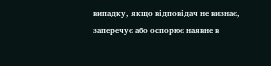випадку, якщо відповідач не визнає, заперечує або оспорює наявне в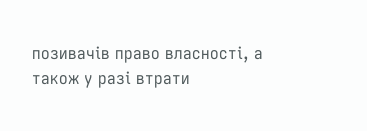позивачів право власності, а також у разі втрати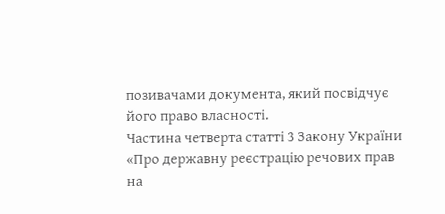позивачами документа, який посвідчує його право власності.
Частина четверта статті 3 Закону України «Про державну реєстрацію речових прав на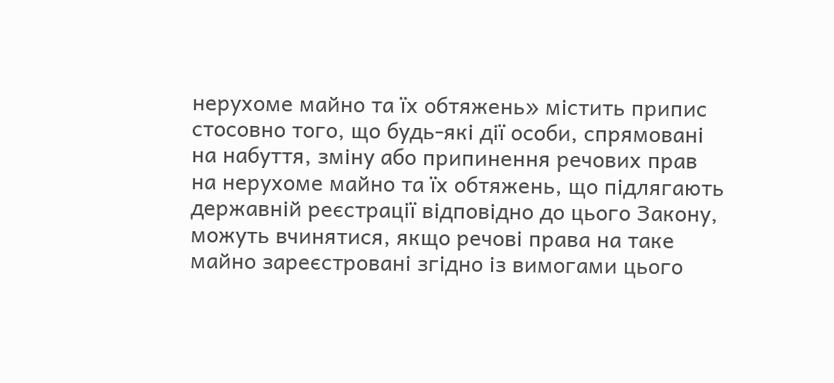нерухоме майно та їх обтяжень» містить припис стосовно того, що будь-які дії особи, спрямовані на набуття, зміну або припинення речових прав на нерухоме майно та їх обтяжень, що підлягають державній реєстрації відповідно до цього Закону, можуть вчинятися, якщо речові права на таке майно зареєстровані згідно із вимогами цього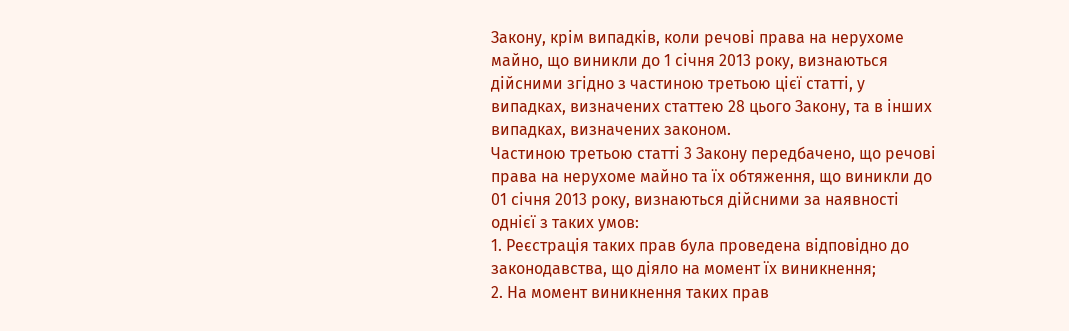Закону, крім випадків, коли речові права на нерухоме майно, що виникли до 1 січня 2013 року, визнаються дійсними згідно з частиною третьою цієї статті, у випадках, визначених статтею 28 цього Закону, та в інших випадках, визначених законом.
Частиною третьою статті 3 Закону передбачено, що речові права на нерухоме майно та їх обтяження, що виникли до 01 січня 2013 року, визнаються дійсними за наявності однієї з таких умов:
1. Реєстрація таких прав була проведена відповідно до законодавства, що діяло на момент їх виникнення;
2. На момент виникнення таких прав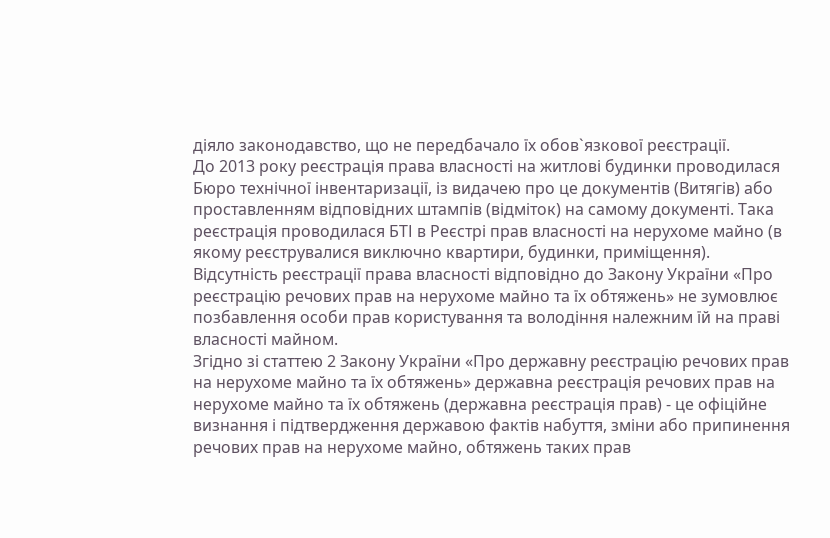діяло законодавство, що не передбачало їх обов`язкової реєстрації.
До 2013 року реєстрація права власності на житлові будинки проводилася Бюро технічної інвентаризації, із видачею про це документів (Витягів) або проставленням відповідних штампів (відміток) на самому документі. Така реєстрація проводилася БТІ в Реєстрі прав власності на нерухоме майно (в якому реєструвалися виключно квартири, будинки, приміщення).
Відсутність реєстрації права власності відповідно до Закону України «Про реєстрацію речових прав на нерухоме майно та їх обтяжень» не зумовлює позбавлення особи прав користування та володіння належним їй на праві власності майном.
Згідно зі статтею 2 Закону України «Про державну реєстрацію речових прав на нерухоме майно та їх обтяжень» державна реєстрація речових прав на нерухоме майно та їх обтяжень (державна реєстрація прав) - це офіційне визнання і підтвердження державою фактів набуття, зміни або припинення речових прав на нерухоме майно, обтяжень таких прав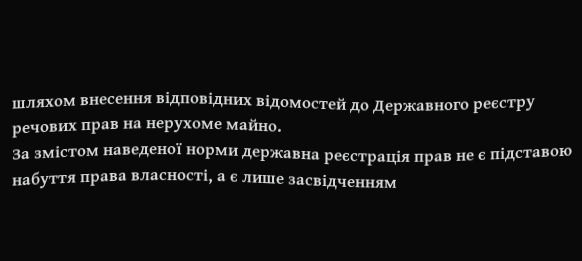шляхом внесення відповідних відомостей до Державного реєстру речових прав на нерухоме майно.
За змістом наведеної норми державна реєстрація прав не є підставою набуття права власності, а є лише засвідченням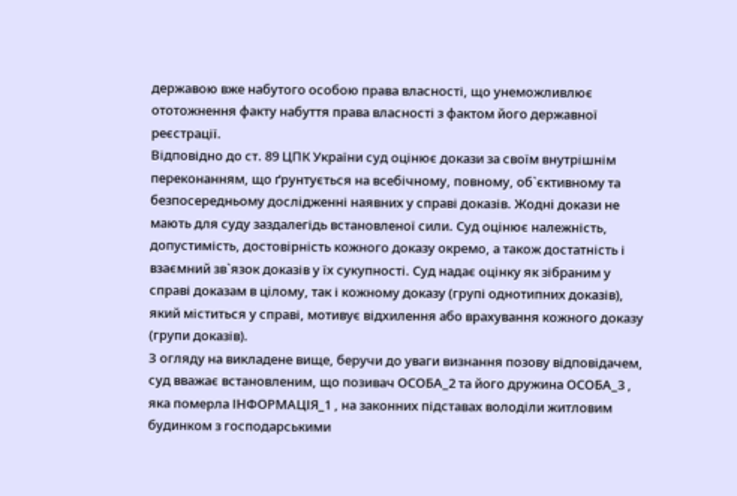державою вже набутого особою права власності, що унеможливлює ототожнення факту набуття права власності з фактом його державної реєстрації.
Відповідно до ст. 89 ЦПК України суд оцінює докази за своїм внутрішнім переконанням, що ґрунтується на всебічному, повному, об`єктивному та безпосередньому дослідженні наявних у справі доказів. Жодні докази не мають для суду заздалегідь встановленої сили. Суд оцінює належність, допустимість, достовірність кожного доказу окремо, а також достатність і взаємний зв`язок доказів у їх сукупності. Суд надає оцінку як зібраним у справі доказам в цілому, так і кожному доказу (групі однотипних доказів), який міститься у справі, мотивує відхилення або врахування кожного доказу (групи доказів).
З огляду на викладене вище, беручи до уваги визнання позову відповідачем, суд вважає встановленим, що позивач ОСОБА_2 та його дружина ОСОБА_3 , яка померла ІНФОРМАЦІЯ_1 , на законних підставах володіли житловим будинком з господарськими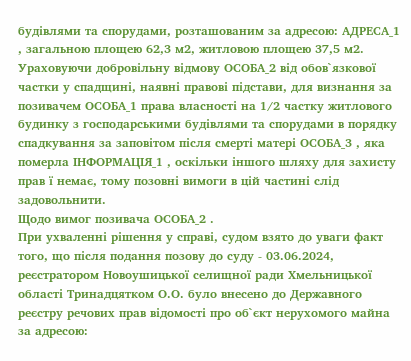будівлями та спорудами, розташованим за адресою: АДРЕСА_1 , загальною площею 62,3 м2, житловою площею 37,5 м2.
Ураховуючи добровільну відмову ОСОБА_2 від обов`язкової частки у спадщині, наявні правові підстави, для визнання за позивачем ОСОБА_1 права власності на 1/2 частку житлового будинку з господарськими будівлями та спорудами в порядку спадкування за заповітом після смерті матері ОСОБА_3 , яка померла ІНФОРМАЦІЯ_1 , оскільки іншого шляху для захисту прав ї немає, тому позовні вимоги в цій частині слід задовольнити.
Щодо вимог позивача ОСОБА_2 .
При ухваленні рішення у справі, судом взято до уваги факт того, що після подання позову до суду - 03.06.2024, реєстратором Новоушицької селищної ради Хмельницької області Тринадцятком О.О. було внесено до Державного реєстру речових прав відомості про об`єкт нерухомого майна за адресою: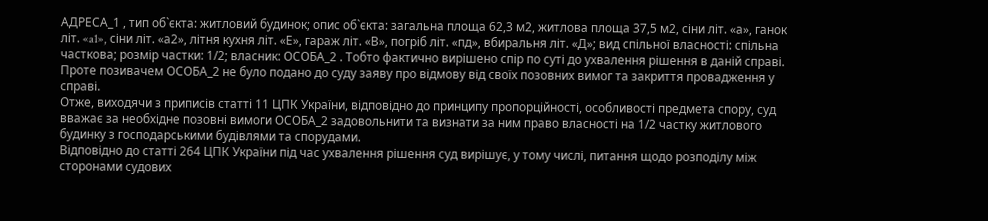АДРЕСА_1 , тип об`єкта: житловий будинок; опис об`єкта: загальна площа 62,3 м2, житлова площа 37,5 м2, сіни літ. «а», ганок літ. «a1», сіни літ. «а2», літня кухня літ. «Е», гараж літ. «В», погріб літ. «пд», вбиральня літ. «Д»; вид спільної власності: спільна часткова; розмір частки: 1/2; власник: ОСОБА_2 . Тобто фактично вирішено спір по суті до ухвалення рішення в даній справі. Проте позивачем ОСОБА_2 не було подано до суду заяву про відмову від своїх позовних вимог та закриття провадження у справі.
Отже, виходячи з приписів статті 11 ЦПК України, відповідно до принципу пропорційності, особливості предмета спору, суд вважає за необхідне позовні вимоги ОСОБА_2 задовольнити та визнати за ним право власності на 1/2 частку житлового будинку з господарськими будівлями та спорудами.
Відповідно до статті 264 ЦПК України під час ухвалення рішення суд вирішує, у тому числі, питання щодо розподілу між сторонами судових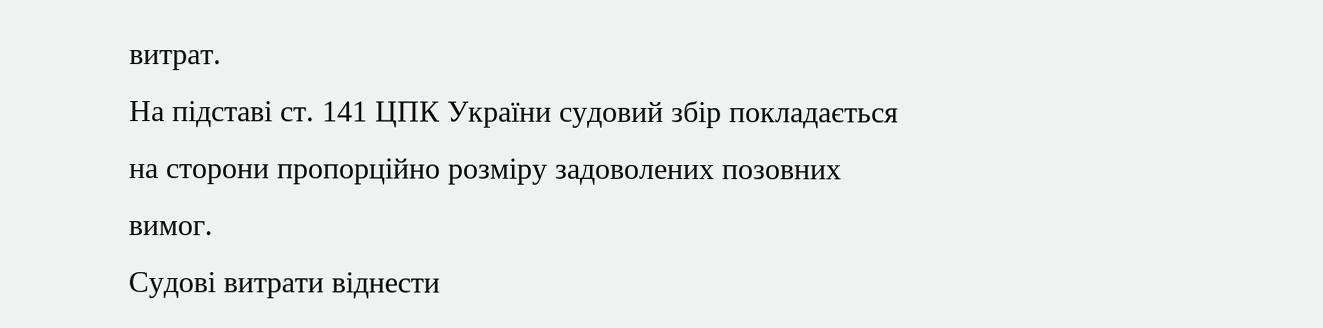витрат.
На підставі ст. 141 ЦПК України судовий збір покладається на сторони пропорційно розміру задоволених позовних вимог.
Судові витрати віднести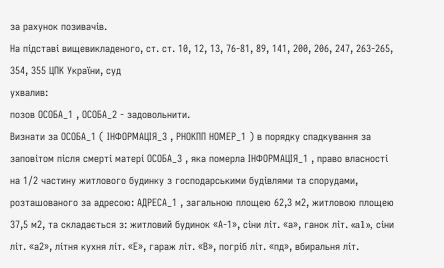за рахунок позивачів.
На підставі вищевикладеного, ст. ст. 10, 12, 13, 76-81, 89, 141, 200, 206, 247, 263-265, 354, 355 ЦПК України, суд
ухвалив:
позов ОСОБА_1 , ОСОБА_2 - задовольнити.
Визнати за ОСОБА_1 ( ІНФОРМАЦІЯ_3 , РНОКПП НОМЕР_1 ) в порядку спадкування за заповітом після смерті матері ОСОБА_3 , яка померла ІНФОРМАЦІЯ_1 , право власності на 1/2 частину житлового будинку з господарськими будівлями та спорудами, розташованого за адресою: АДРЕСА_1 , загальною площею 62,3 м2, житловою площею 37,5 м2, та складається з: житловий будинок «А-1», сіни літ. «а», ганок літ. «a1», сіни літ. «а2», літня кухня літ. «Е», гараж літ. «В», погріб літ. «пд», вбиральня літ.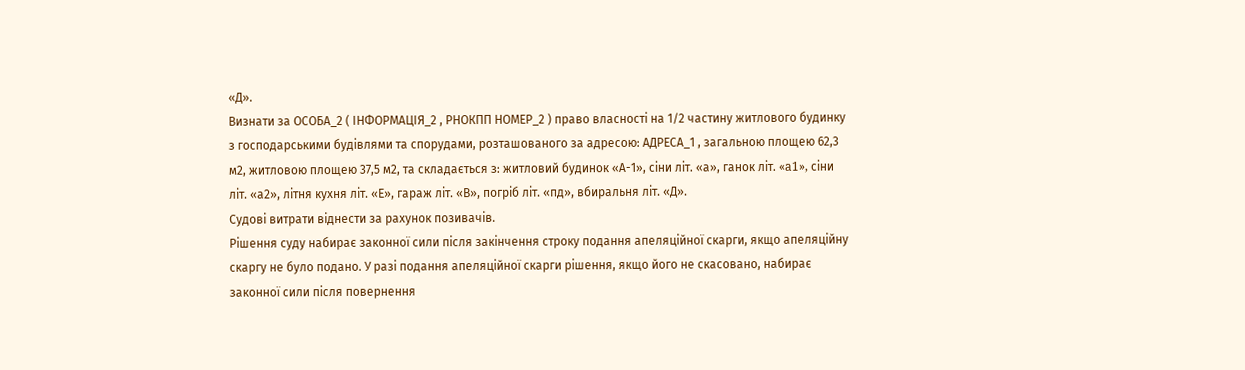«Д».
Визнати за ОСОБА_2 ( ІНФОРМАЦІЯ_2 , РНОКПП НОМЕР_2 ) право власності на 1/2 частину житлового будинку з господарськими будівлями та спорудами, розташованого за адресою: АДРЕСА_1 , загальною площею 62,3 м2, житловою площею 37,5 м2, та складається з: житловий будинок «А-1», сіни літ. «а», ганок літ. «a1», сіни літ. «а2», літня кухня літ. «Е», гараж літ. «В», погріб літ. «пд», вбиральня літ. «Д».
Судові витрати віднести за рахунок позивачів.
Рішення суду набирає законної сили після закінчення строку подання апеляційної скарги, якщо апеляційну скаргу не було подано. У разі подання апеляційної скарги рішення, якщо його не скасовано, набирає законної сили після повернення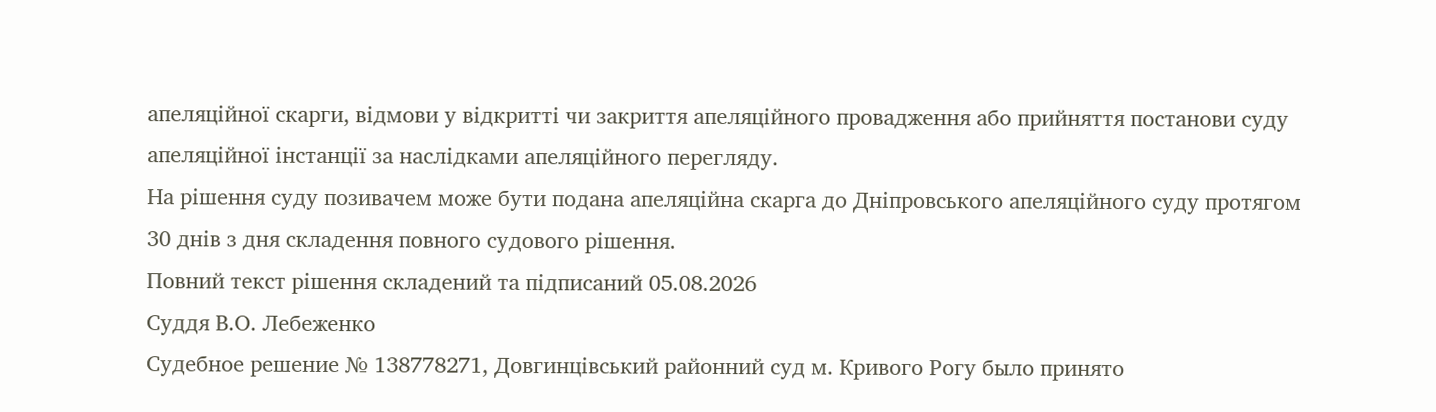апеляційної скарги, відмови у відкритті чи закриття апеляційного провадження або прийняття постанови суду апеляційної інстанції за наслідками апеляційного перегляду.
На рішення суду позивачем може бути подана апеляційна скарга до Дніпровського апеляційного суду протягом 30 днів з дня складення повного судового рішення.
Повний текст рішення складений та підписаний 05.08.2026
Суддя В.О. Лебеженко
Судебное решение № 138778271, Довгинцівський районний суд м. Кривого Рогу было принято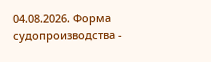04.08.2026. Форма судопроизводства -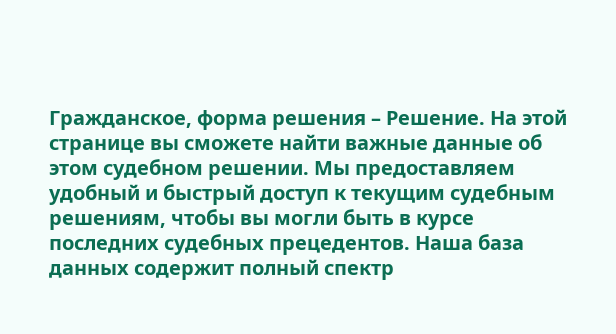Гражданское, форма решения – Решение. На этой странице вы сможете найти важные данные об этом судебном решении. Мы предоставляем удобный и быстрый доступ к текущим судебным решениям, чтобы вы могли быть в курсе последних судебных прецедентов. Наша база данных содержит полный спектр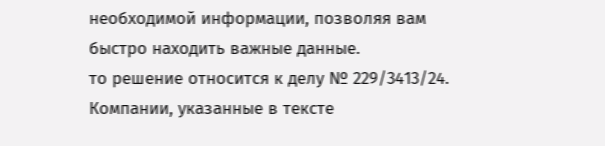необходимой информации, позволяя вам быстро находить важные данные.
то решение относится к делу № 229/3413/24. Компании, указанные в тексте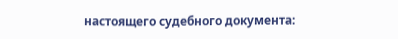настоящего судебного документа: